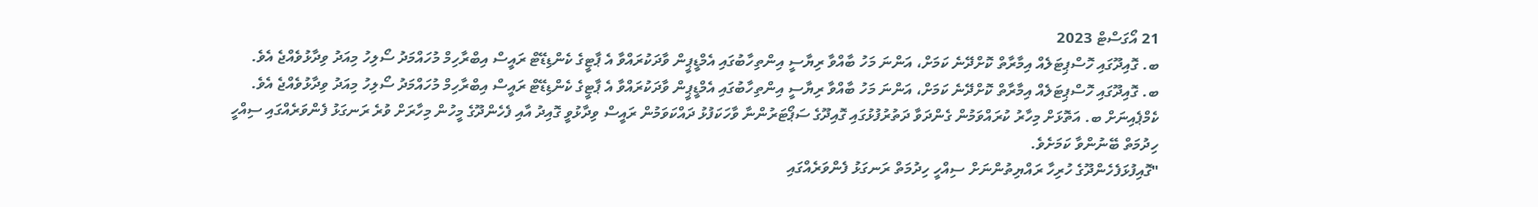21 އޯގަސްޓް 2023
ބ. ގޮއިދޫގައި ހޮސްޕިޓަލެއް އިމާރާތް ކޮށްދޭނެ ކަމަށް، އަންނަ މަހު ބާއްވާ ރިޔާސީ އިންތިހާބުގައި އެމްޑީޕީން ވާދަކުރައްވާ އެ ޕާޓީގެ ކެންޑިޑޭޓް ރައީސް އިބްރާހިމް މުހައްމަދު ސޯލިހު މިއަދު ވިދާޅުވެއްޖެ އެވެ.
ބ. ގޮއިދޫގައި ހޮސްޕިޓަލެއް އިމާރާތް ކޮށްދޭނެ ކަމަށް، އަންނަ މަހު ބާއްވާ ރިޔާސީ އިންތިހާބުގައި އެމްޑީޕީން ވާދަކުރައްވާ އެ ޕާޓީގެ ކެންޑިޑޭޓް ރައީސް އިބްރާހިމް މުހައްމަދު ސޯލިހު މިއަދު ވިދާޅުވެއްޖެ އެވެ.
ކެމްޕެއިނަށް ބ. އަތޮޅަށް މިހާރު ކުރައްވަމުން ގެންދަވާ ދަތުރުފުޅުގައި ގޮއިދޫގެ ސަޕޯޓަރުންނާ ވާހަކަފުޅު ދައްކަވަމުން ރައީސް ވިދާޅުވީ ގޮއިދު އާއި ފެހެންދޫގެ މީހުން މިހާރަށް ވުރެ ރަނގަޅު ފެންވަރެއްގައި ސިއްހީ ހިދުމަތް ބޭނުންވާ ކަމަށެވެ.
"ގޮއިފުޅަފެހެންދޫގެ ހުރިހާ ރައްޔިތުންނަށް ސިއްހީ ހިދުމަތް ރަނގަޅު ފެންވަރެއްގައި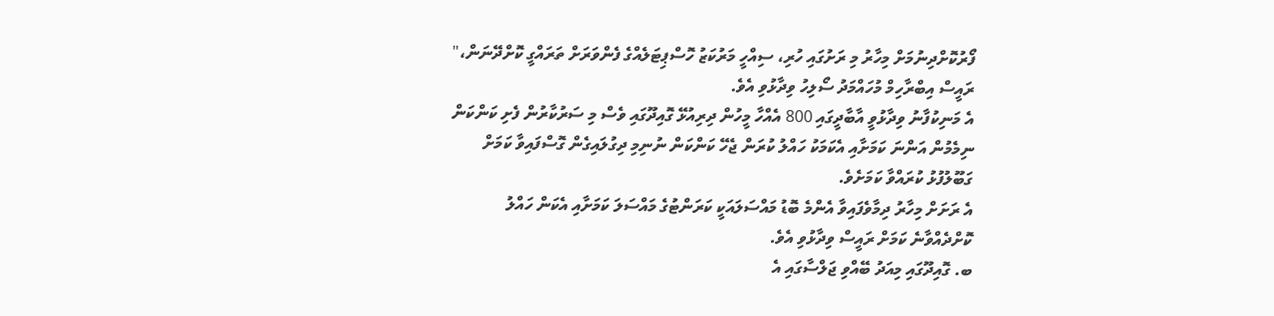ފޯރުކޮށްދިނުމަށް މިހާރު މި ރަށުގައި ހުރި، ސިއްހީ މަރުކަޒު ހޮސްޕިޓަލެއްގެ ފެންވަރަށް ތަރައްގީ ކޮށްދޭނަން،" ރައީސް އިބްރާހިމް މުހައްމަދު ސޯލިހު ވިދާޅުވި އެވެ.
އެ މަނިކުފާނު ވިދާޅުވީ އާބާދީގައި 800 އެއްހާ މީހުން ދިރިއުޅޭ ގޮއިދޫގައި ވެސް މި ސަރުކާރުން ފެށި ކަންކަން ނިމެމުން އަންނަ ކަމަށާއި އެކަމަކު ހައްލު ކުރަން ޖެހޭ ކަންކަން ނުނިމި ދިގުލައިގެން ގޮސްފައިވާ ކަމަށް ގަބޫލުފުޅު ކުރައްވާ ކަމަށެވެ.
އެ ރަށަށް މިހާރު ދިމާވެފައިވާ އެންމެ ބޮޑު މައްސަލައަކީ ކަރަންޓުގެ މައްސަލަ ކަމަށާއި އެކަން ހައްލު ކޮށްދެއްވާނެ ކަމަށް ރައީސް ވިދާޅުވި އެވެ.
ބ. ގޮއިދޫގައި މިއަދު ބޭއްވި ޖަލްސާގައި އެ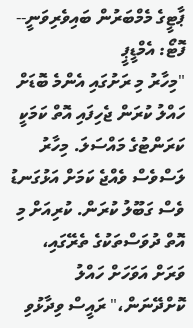ޕާޓީގެ މެމްބަރުން ބައިވެރިވަނީ-- ފޮޓޯ: އެމްޑީޕީ
"މިހާރު މި ރަށުގައި އެންމެ ބޮޑަށް ހައްލު ކުރަން ޖެހިފައި އޮތް ކަމަކީ ކަރަންޓުގެ މައްސަލަ. މިހާރު ލަސްވެސް ވެއްޖެ ކަމަށް އަޅުގަނޑު ވެސް ގަބޫލު ކުރަން. ކުރިއަށް މި އޮތް ދުވަސްތަކުގެ ތެރޭގައި، ވަރަށް އަވަހަށް ހައްލު ކޮށްދޭނަން،" ރައީސް ވިދާޅުވި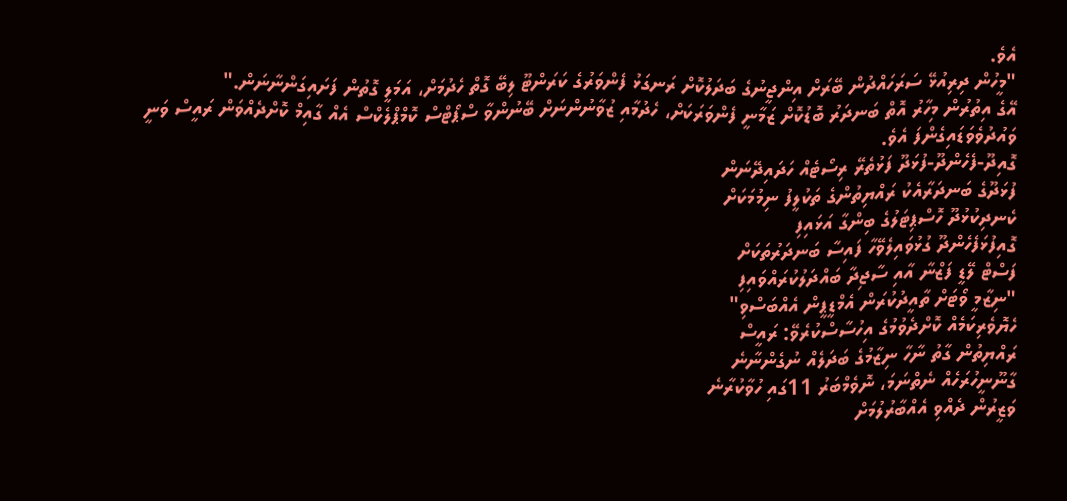އެވެ.
"މީހުން ދިރިއުޅޭ ސަރަހައްދުން ބޭރަށް އިންޖީނުގެ ބަދަލުކޮށް ރަނގަޅު ފެންވަރުގެ ކަރަންޓޫ ލިބޭ ގޮތް ހެދުމަށް، އަމަލީ ގޮތުން ފަށައިގަންނާނަން."
އޭގެ އިތުރުން މިހާރު އޮތް ބަނދަރު ބޮޑުކޮށް ޒަމާނީ ފެންވަރަކަށް، ހެދުމާއި ޒުވާނުންނަށް ބޭނުންވާ ސްޕޯޓްސް ކޮމްޕްލެކްސް އެއް ގާއިމް ކޮށްދެއްވަން ރައީސް ވަނީ ވައުދުވެވަޑައިގެންފަ އެވެ.
ގޮއިދޫ-ފެހެންދޫ-ފުޅަދޫ ފަޅުތެރޭ ރިސޯޓެއް ހަދައިދޭނަން
ފުޅަދޫގެ ބަނދަރާއެކު ރައްޔިތުންގެ ތަކުލީފު ނިމުމަކަށް
ކެނދިކުޅުދޫ ހޮސްޕިޓަލުގެ ބިންގާ އަޅައިފި
ގޮއިފުޅަފެހެންދޫ ގުޅުވައިލެވޭހާ ފައިސާ ބަނދަރުތަކަށް
ފަސްޓް ލޭޑީ ފަޒްނާ އާއި ސާޖިދާ ބައްދަލުކުރައްވައިފި
"ނިޒާމީ ވޯޓަށް ތާއީދުކުރަން އެމްޑީޕީން އެއްބަސްވި"
ހެޔޮވެރިކަމެއް ކޮށްދެވުމުގެ އިހުސާސްކުރެވޭ: ރައީސް
ރައްޔިތުން ގާތު ނާހާ ނިޒާމުގެ ބަދަލެއް ނުގެންނާނެ
ގާނޫނީހުރަހެއް ނެތްނަމަ، ނޮވެމްބަރު 11ގައި ހުވާކުރާނެ
ވަޒީރުން ދެއްވި އެއްބާރުލުމަށް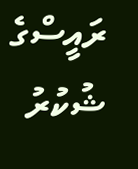ރައީސްގެ ޝުކުރު